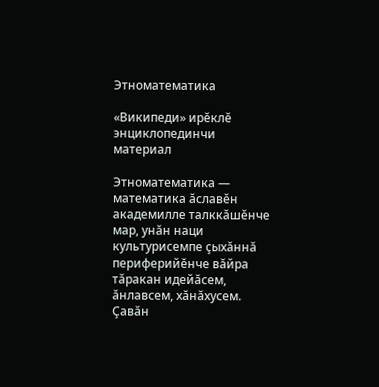Этноматематика

«Википеди» ирĕклĕ энциклопединчи материал

Этноматематика — математика ăславĕн академилле талккăшĕнче мар, унăн наци культурисемпе çыхăннă периферийĕнче вăйра тăракан идейăсем, ăнлавсем, хăнăхусем. Çавăн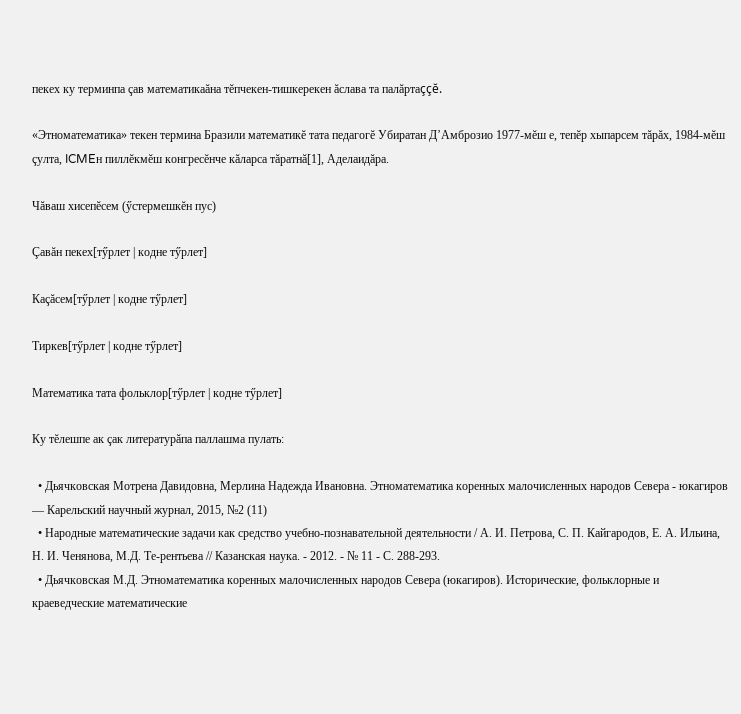пекех ку терминпа çав математикаăна тĕпчекен-тишкерекен ăслава та палăртаççĕ.

«Этноматематика» текен термина Бразили математикĕ тата педагогĕ Убиратан Д’Амброзио 1977-мĕш е, тепĕр хыпарсем тăрăх, 1984-мĕш çулта, ICMEн пиллĕкмĕш конгресĕнче кăларса тăратнă[1], Аделаидăра.

Чăваш хисепĕсем (ӳстермешкĕн пус)

Çавăн пекех[тӳрлет | кодне тӳрлет]

Каçăсем[тӳрлет | кодне тӳрлет]

Тиркев[тӳрлет | кодне тӳрлет]

Математика тата фольклор[тӳрлет | кодне тӳрлет]

Ку тĕлешпе ак çак литературăпа паллашма пулать:

  • Дьячковская Мотрена Давидовна, Мерлина Надежда Ивановна. Этноматематика коренных малочисленных народов Севера - юкагиров — Карельский научный журнал, 2015, №2 (11)
  • Народные математические задачи как средство учебно-познавательной деятельности / А. И. Петрова, С. П. Кайгародов, Е. А. Ильина, Н. И. Ченянова, М.Д. Те-рентьева // Казанская наука. - 2012. - № 11 - С. 288-293.
  • Дьячковская М.Д. Этноматематика коренных малочисленных народов Севера (юкагиров). Исторические, фольклорные и краеведческие математические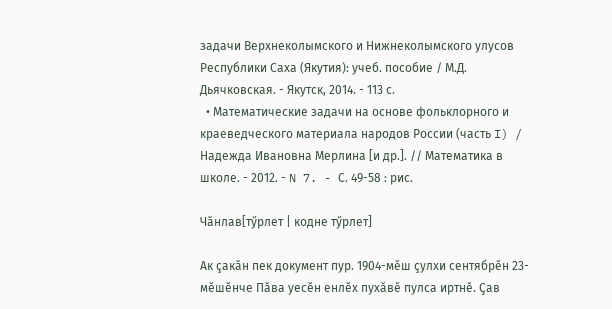задачи Верхнеколымского и Нижнеколымского улусов Республики Саха (Якутия): учеб. пособие / М.Д. Дьячковская. - Якутск, 2014. - 113 с.
  • Математические задачи на основе фольклорного и краеведческого материала народов России (часть I) / Надежда Ивановна Мерлина [и др.]. // Математика в школе. - 2012. - N 7. - С. 49-58 : рис.

Чăнлав[тӳрлет | кодне тӳрлет]

Ак çакăн пек документ пур. 1904-мĕш çулхи сентябрĕн 23-мĕшĕнче Пăва уесĕн енлĕх пухăвĕ пулса иртнĕ. Çав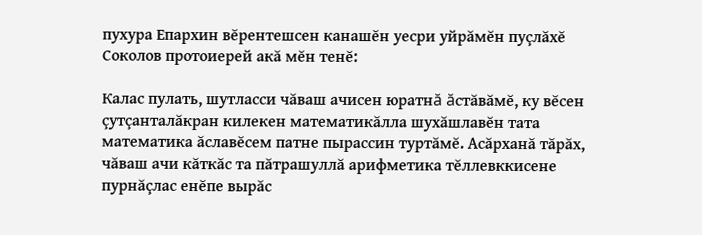пухура Епархин вĕрентешсен канашĕн уесри уйрăмĕн пуçлăхĕ Соколов протоиерей акă мĕн тенĕ:

Калас пулать, шутласси чăваш ачисен юратнă ăстăвăмĕ, ку вĕсен çутçанталăкран килекен математикăлла шухăшлавĕн тата математика ăславĕсем патне пырассин туртăмĕ. Асăрханă тăрăх, чăваш ачи кăткăс та пăтрашуллă арифметика тĕллевккисене пурнăçлас енĕпе вырăс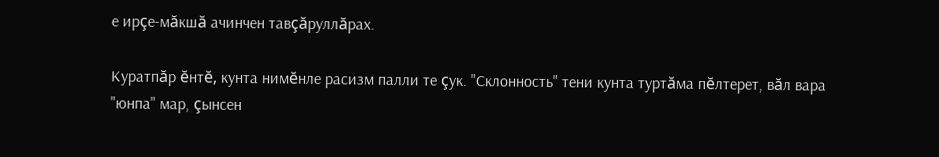е ирçе-мăкшă ачинчен тавçăруллăрах.

Куратпăр ĕнтĕ, кунта нимĕнле расизм палли те çук. "Склонность" тени кунта туртăма пĕлтерет, вăл вара "юнпа" мар, çынсен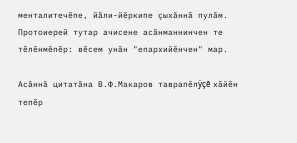менталитечĕпе, йăли-йĕркипе çыхăннă пулăм. Протоиерей тутар ачисене асăнманнинчен те тĕлĕнмĕпĕр: вĕсем унăн "епархийĕнчен" мар.

Асăннă цитатăна В.Ф.Макаров таврапĕлÿçĕ хăйĕн тепĕр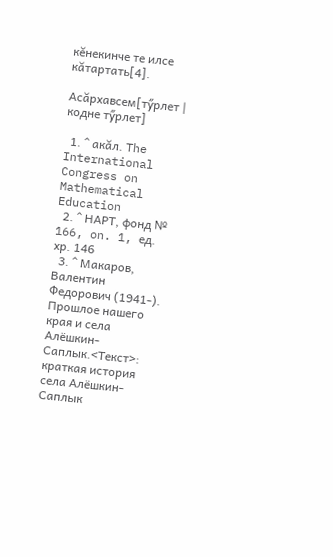кĕнекинче те илсе кăтартать[4].

Асăрхавсем[тӳрлет | кодне тӳрлет]

  1. ^ акăл. The International Congress on Mathematical Education
  2. ^ НАРТ, фонд № 166, on. 1, ед. хр. 146
  3. ^ Макаров, Валентин Федорович (1941-). Прошлое нашего края и села Алёшкин-Саплык.<Текст>: краткая история села Алёшкин-Саплык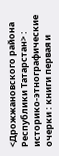<Дрожжановского района Республики Татарстан> : историко-этнографические очерки : книги первая и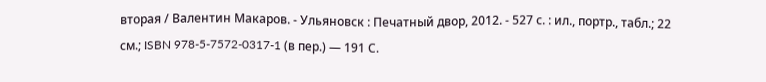вторая / Валентин Макаров. - Ульяновск : Печатный двор, 2012. - 527 с. : ил., портр., табл.; 22 см.; ISBN 978-5-7572-0317-1 (в пер.) — 191 С.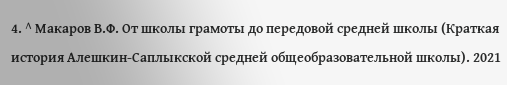4. ^ Макаров В.Ф. От школы грамоты до передовой средней школы (Краткая история Алешкин-Саплыкской средней общеобразовательной школы). 2021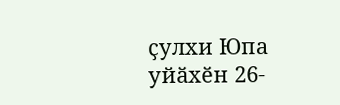ҫулхи Юпа уйӑхӗн 26-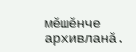мӗшӗнче архивланӑ.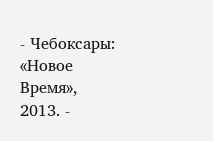- Чебоксары: «Новое Время», 2013. -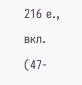216 е., вкл. (47-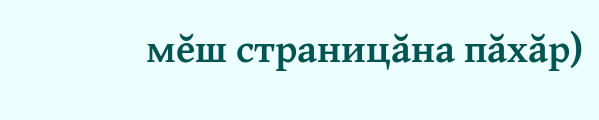мĕш страницăна пăхăр)